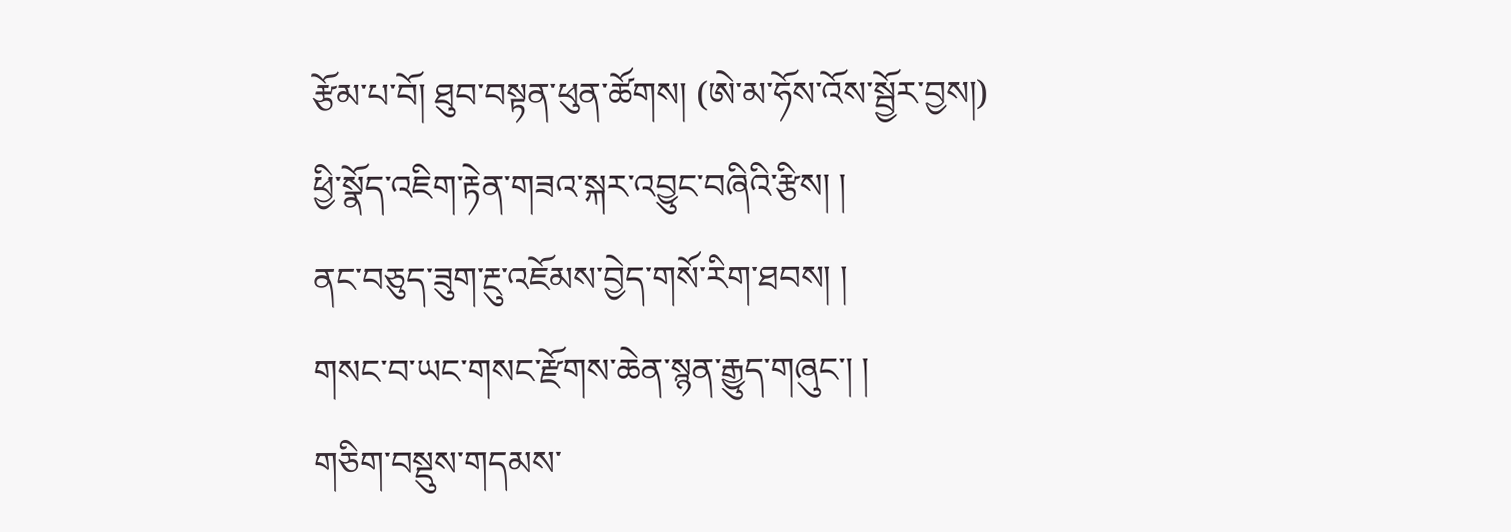རྩོམ་པ་བོ། ཐུབ་བསྟན་ཕུན་ཚོགས། (ཨེ་མ་ཧོས་འོས་སྦྱོར་བྱས།)
ཕྱི་སྣོད་འཇིག་རྟེན་གཟའ་སྐར་འབྱུང་བཞིའི་རྩིས། །
ནང་བཅུད་ཟུག་རྔུ་འཇོམས་བྱེད་གསོ་རིག་ཐབས། །
གསང་བ་ཡང་གསང་རྫོགས་ཆེན་སྙན་རྒྱུད་གཞུང་། །
གཅིག་བསྡུས་གདམས་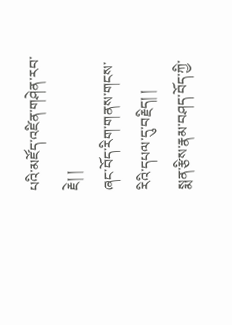པའི་མཛོད་འཛིན་གཤེན་རབ་རྗེ། །
ཞང་བོད་རིག་གནས་གངས་རིའི་དཔལ་དུ་བརྗིད། །
སྨན་རྩིས་རྣམ་བཤད་བོད་ཀྱི་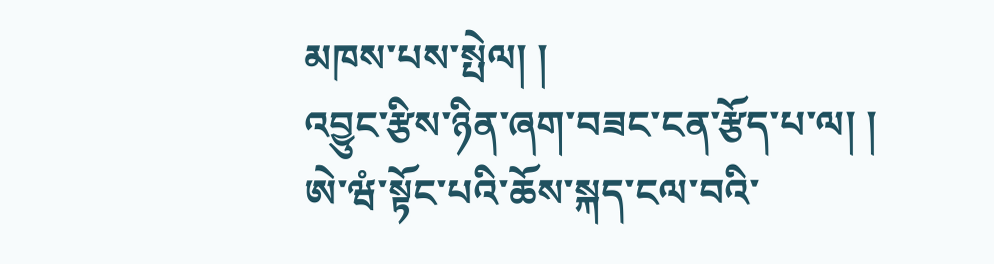མཁས་པས་སྤེལ། །
འབྱུང་རྩིས་ཉིན་ཞག་བཟང་ངན་རྩོད་པ་ལ། །
ཨེ་ཝཾ་སྟོང་པའི་ཆོས་སྐད་ངལ་བའི་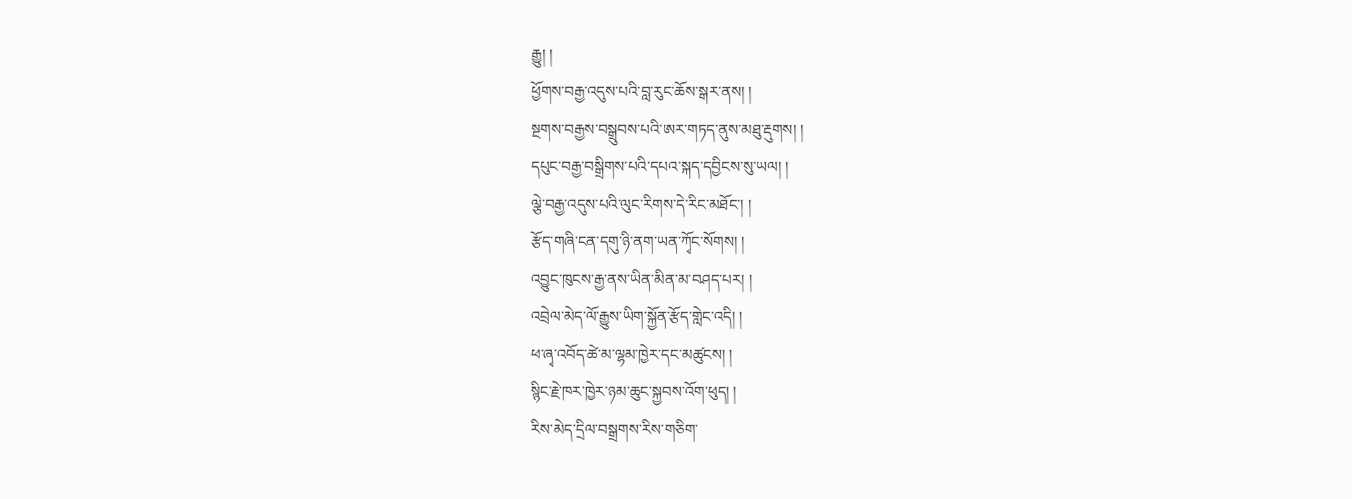རྒྱུ། །
ཕྱོགས་བརྒྱ་འདུས་པའི་བླ་རུང་ཆོས་སྒར་ནས། །
སྔགས་བརྒྱས་བསྒྲུབས་པའི་ཨར་གཏད་ནུས་མཐུ་རྡུགས། །
དཔུང་བརྒྱ་བསྒྲིགས་པའི་དཔའ་སྐད་དབྱིངས་སུ་ཡལ། །
ལྕེ་བརྒྱ་འདུས་པའི་ལུང་རིགས་དེ་རིང་མཐོང་། །
རྩོད་གཞི་ངན་དགུ་ཉི་ནག་ཡན་ཀྭོང་སོགས། །
འབྱུང་ཁུངས་རྒྱ་ནས་ཡིན་མིན་མ་བཤད་པར། །
འབྲེལ་མེད་ལོ་རྒྱུས་ཡིག་སྐྱོན་རྩོད་གླེང་འདི། །
ཕ་ཞྭ་འབོད་ཚེ་མ་ལྷམ་ཁྱེར་དང་མཚུངས། །
སྙིང་རྗེ་ཁར་ཁྱེར་ཉམ་ཆུང་སྐྱབས་འོག་ཕུད། །
རིས་མེད་དྲིལ་བསྒྲགས་རིས་གཅིག་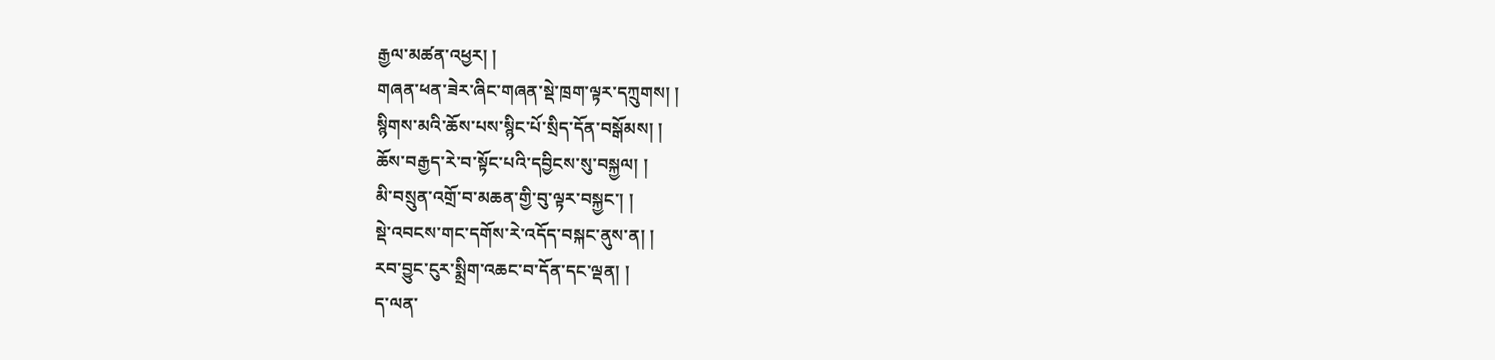རྒྱལ་མཚན་འཕྱར། །
གཞན་ཕན་ཟེར་ཞིང་གཞན་སྡེ་ཁྲག་ལྟར་དཀྲུགས། །
སྙིགས་མའི་ཆོས་པས་སྙིང་པོ་སྲིད་དོན་བསྒོམས། །
ཆོས་བརྒྱད་རེ་བ་སྟོང་པའི་དབྱིངས་སུ་བསྐྱལ། །
མི་བསྲུན་འགྲོ་བ་མཆན་གྱི་བུ་ལྟར་བསྐྱང་། །
སྡེ་འབངས་གང་དགོས་རེ་འདོད་བསྐང་ནུས་ན། །
རབ་བྱུང་ངུར་སྨྲིག་འཆང་བ་དོན་དང་ལྡན། །
ད་ལན་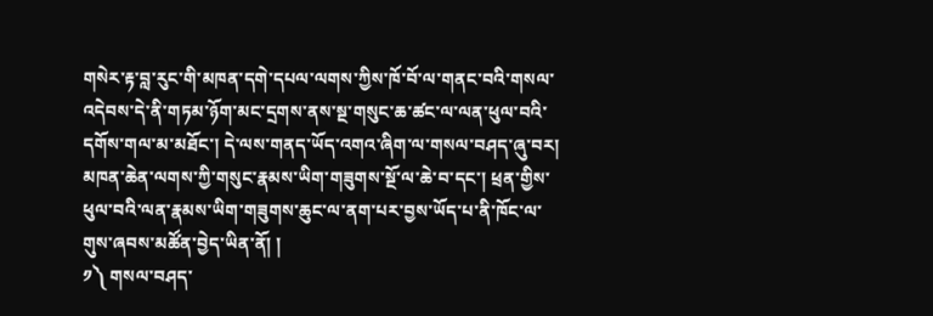གསེར་རྟ་བླ་རུང་གི་མཁན་དགེ་དཔལ་ལགས་ཀྱིས་ཁོ་བོ་ལ་གནང་བའི་གསལ་འདེབས་དེ་ནི་གཏམ་ཉོག་མང་དྲགས་ནས་སྔ་གསུང་ཆ་ཚང་ལ་ལན་ཕུལ་བའི་དགོས་གལ་མ་མཐོང་། དེ་ལས་གནད་ཡོད་འགའ་ཞིག་ལ་གསལ་བཤད་ཞུ་བར། མཁན་ཆེན་ལགས་ཀྱི་གསུང་རྣམས་ཡིག་གཟུགས་སྔོ་ལ་ཆེ་བ་དང་། ཕྲན་གྱིས་ཕུལ་བའི་ལན་རྣམས་ཡིག་གཟུགས་ཆུང་ལ་ནག་པར་བྱས་ཡོད་པ་ནི་ཁོང་ལ་གུས་ཞབས་མཚོན་བྱེད་ཡིན་ནོ། །
༡༽ གསལ་བཤད་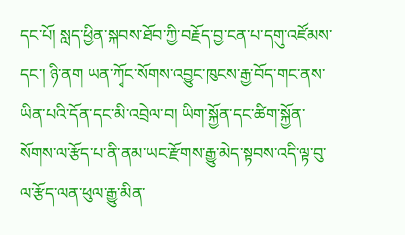དང་པོ། སླད་ཕྱིན་སྐབས་ཐོབ་ཀྱི་བརྗོད་བྱ་ངན་པ་དགུ་འཛོམས་དང་། ཉི་ནག ཡན་ཀྭོང་སོགས་འབྱུང་ཁུངས་རྒྱ་བོད་གང་ནས་ཡིན་པའི་དོན་དང་མི་འབྲེལ་བ། ཡིག་སྐྱོན་དང་ཚིག་སྐྱོན་སོགས་ལ་རྩོད་པ་ནི་ནམ་ཡང་རྫོགས་རྒྱུ་མེད་སྟབས་འདི་ལྟ་བུ་ལ་རྩོད་ལན་ཕུལ་རྒྱུ་མིན་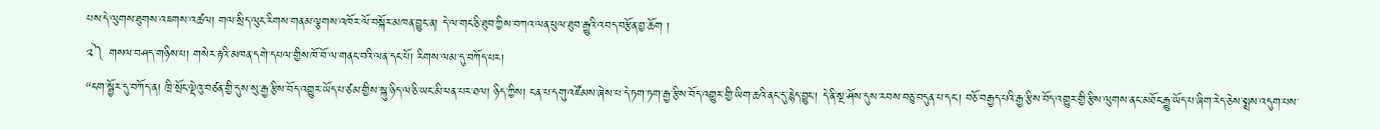པས་དེ་ལུགས་ཐུགས་འཇགས་འཚལ། གལ་སྲིད་ལུང་རིགས་གནམ་ལྕགས་འཁོར་ལོ་བསྐོར་མཁན་བྱུང་ན། དེ་ལ་གང་ཅི་ཐུབ་ཀྱིས་བཀའ་ལན་ཕུལ་ཐུབ་རྒྱུའི་འབད་བརྩོན་བྱ་ཆོག །
༢༽ གསལ་བཤད་གཉིས་པ། གསེར་རྟའི་མཁན་དགེ་དཔལ་གྱིས་ཁོ་བོ་ལ་གནང་བའི་ལན་དང་པོ། རིགས་ལམ་དུ་བཀོད་པར།
“ངག་སྦྱོར་དུ་བཀོད་ན། ཁྲི་སྲོང་ལྡེའུ་བཙན་གྱི་དུས་སུ་རྒྱ་རྩིས་བོད་འགྱུར་ཡོད་པ་ཙམ་གྱིས་སྐུ་ཉིད་ལ་ཅི་ཡང་མི་ཕན་པར་ཐལ། ཉིད་ཀྱིས། ངན་པ་དགུ་འཛོམས་ཞེས་པ་དེ་ཏག་ཏག་རྒྱ་རྩིས་བོད་འགྱུར་གྱི་ཡིག་ཆའི་ནང་དུ་རྙེད་བྱུང་། དེ་ནི་སྔ་ཤོས་དུས་རབས་བཅུ་བདུན་པ་དང་། བཅོ་བརྒྱད་པའི་རྒྱ་རྩིས་བོད་འགྱུར་གྱི་རྩིས་ལུགས་ནང་མཐོང་རྒྱུ་ཡོད་པ་ཞིག་རེད་ཅེས་སྨྲས་འདུག་པས་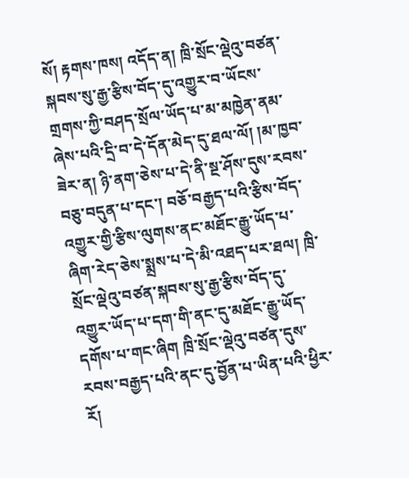སོ། རྟགས་ཁས། འདོད་ན། ཁྲི་སྲོང་ལྡེའུ་བཙན་སྐབས་སུ་རྒྱ་རྩིས་བོད་དུ་འགྱུར་བ་ཡོངས་གྲགས་ཀྱི་བཤད་སྲོལ་ཡོད་པ་མ་མཁྱེན་ནམ་ཞེས་པའི་དྲི་བ་དེ་དོན་མེད་དུ་ཐལ་ལོ། །མ་ཁྱབ་ཟེར་ན། ཉི་ནག་ཅེས་པ་དེ་ནི་སྔ་ཤོས་དུས་རབས་བཅུ་བདུན་པ་དང་། བཅོ་བརྒྱད་པའི་རྩིས་བོད་འགྱུར་གྱི་རྩིས་ལུགས་ནང་མཐོང་རྒྱུ་ཡོད་པ་ཞིག་རེད་ཅེས་སྨྲས་པ་དེ་མི་འཐད་པར་ཐལ། ཁྲི་སྲོང་ལྡེའུ་བཙན་སྐབས་སུ་རྒྱ་རྩིས་བོད་དུ་འགྱུར་ཡོད་པ་དག་གི་ནང་དུ་མཐོང་རྒྱུ་ཡོད་དགོས་པ་གང་ཞིག ཁྲི་སྲོང་ལྡེའུ་བཙན་དུས་རབས་བརྒྱད་པའི་ནང་དུ་བྱོན་པ་ཡིན་པའི་ཕྱིར་རོ།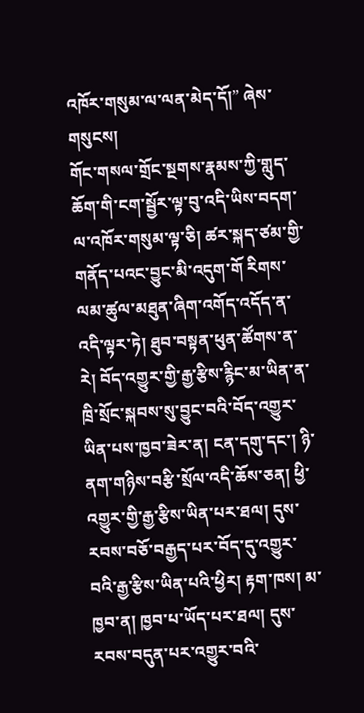འཁོར་གསུམ་ལ་ལན་མེད་དོ།” ཞེས་གསུངས།
གོང་གསལ་གྲོང་སྔགས་རྣམས་ཀྱི་གླུད་ཆོག་གི་ངག་སྦྱོར་ལྟ་བུ་འདི་ཡིས་བདག་ལ་འཁོར་གསུམ་ལྟ་ཅི། ཚར་སྐད་ཙམ་གྱི་གནོད་པའང་བྱུང་མི་འདུག་གོ རིགས་ལམ་ཚུལ་མཐུན་ཞིག་འགོད་འདོད་ན་འདི་ལྟར་ཏེ། ཐུབ་བསྟན་ཕུན་ཚོགས་ན་རེ། བོད་འགྱུར་གྱི་རྒྱ་རྩིས་རྙིང་མ་ཡིན་ན་ཁྲི་སྲོང་སྐབས་སུ་བྱུང་བའི་བོད་འགྱུར་ཡིན་པས་ཁྱབ་ཟེར་ན། ངན་དགུ་དང་། ཉི་ནག་གཉིས་བརྩི་སྲོལ་འདི་ཆོས་ཅན། ཕྱི་འགྱུར་གྱི་རྒྱ་རྩིས་ཡིན་པར་ཐལ། དུས་རབས་བཅོ་བརྒྱད་པར་བོད་དུ་འགྱུར་བའི་རྒྱ་རྩིས་ཡིན་པའི་ཕྱིར། རྟག་ཁས། མ་ཁྱབ་ན། ཁྱབ་པ་ཡོད་པར་ཐལ། དུས་རབས་བདུན་པར་འགྱུར་བའི་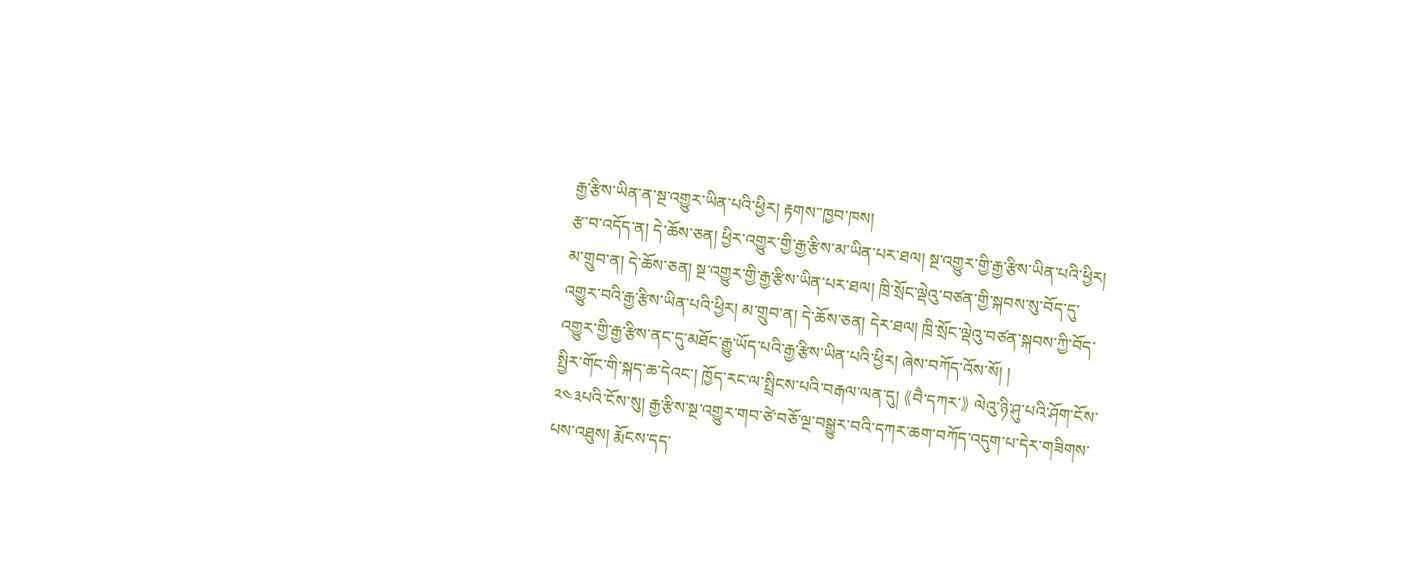རྒྱ་རྩིས་ཡིན་ན་སྔ་འགྱུར་ཡིན་པའི་ཕྱིར། རྟགས་་ཁྱབ་ཁས།
རྩ་བ་འདོད་ན། དེ་ཆོས་ཅན། ཕྱིར་འགྱུར་གྱི་རྒྱ་རྩིས་མ་ཡིན་པར་ཐལ། སྔ་འགྱུར་གྱི་རྒྱ་རྩིས་ཡིན་པའི་ཕྱིར། མ་གྲུབ་ན། དེ་ཆོས་ཅན། སྔ་འགྱུར་གྱི་རྒྱ་རྩིས་ཡིན་པར་ཐལ། ཁྲི་སྲོང་ལྡེའུ་བཙན་གྱི་སྐབས་སུ་བོད་དུ་འགྱུར་བའི་རྒྱ་རྩིས་ཡིན་པའི་ཕྱིར། མ་གྲུབ་ན། དེ་ཆོས་ཅན། དེར་ཐལ། ཁྲི་སྲོང་ལྡེའུ་བཙན་སྐབས་ཀྱི་བོད་འགྱུར་གྱི་རྒྱ་རྩིས་ནང་དུ་མཐོང་རྒྱུ་ཡོད་པའི་རྒྱ་རྩིས་ཡིན་པའི་ཕྱིར། ཞེས་བཀོད་འོས་སོ། །
སྤྱིར་གོང་གི་སྐད་ཆ་དེའང་། ཁྱོད་རང་ལ་སྤྲིངས་པའི་བརྒལ་ལན་དུ། 《བཻ་དཀར་》 ལེའུ་ཉི་ཤུ་པའི་ཤོག་ངོས་ ༢༤༣པའི་ངོས་སུ། རྒྱ་རྩིས་སྔ་འགྱུར་གབ་ཙེ་བཅོ་ལྔ་བསྒྱུར་བའི་དཀར་ཆག་བཀོད་འདུག་པ་དེར་གཟིགས་པས་འཐུས། རྨོངས་དད་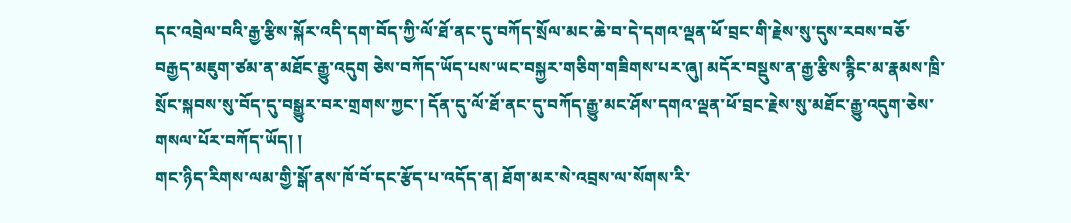དང་འབྲེལ་བའི་རྒྱ་རྩིས་སྐོར་འདི་དག་བོད་ཀྱི་ལོ་ཐོ་ནང་དུ་བཀོད་སྲོལ་མང་ཆེ་བ་དེ་དགའ་ལྡན་ཕོ་བྲང་གི་རྗེས་སུ་དུས་རབས་བཅོ་བརྒྱད་མཇུག་ཙམ་ན་མཐོང་རྒྱུ་འདུག ཅེས་བཀོད་ཡོད་པས་ཡང་བསྐྱར་གཅིག་གཟིགས་པར་ཞུ། མདོར་བསྡུས་ན་རྒྱ་རྩིས་རྙིང་མ་རྣམས་ཁྲི་སྲོང་སྐབས་སུ་བོད་དུ་བསྒྱུར་བར་གྲགས་ཀྱང་། དོན་དུ་ལོ་ཐོ་ནང་དུ་བཀོད་རྒྱུ་མང་ཤོས་དགའ་ལྡན་ཕོ་བྲང་རྗེས་སུ་མཐོང་རྒྱུ་འདུག་ཅེས་གསལ་པོར་བཀོད་ཡོད། །
གང་ཉིད་རིགས་ལམ་གྱི་སྒོ་ནས་ཁོ་བོ་དང་རྩོད་པ་འདོད་ན། ཐོག་མར་སེ་འབྲས་ལ་སོགས་རི་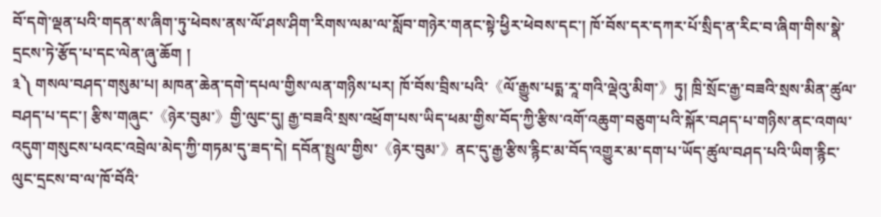བོ་དགེ་ལྡན་པའི་གདན་ས་ཞིག་ཏུ་ཕེབས་ནས་ལོ་ཤས་ཤིག་རིགས་ལམ་ལ་སློབ་གཉེར་གནང་སྟེ་ཕྱིར་ཕེབས་དང་། ཁོ་བོས་དར་དཀར་པོ་སྲིད་ན་རིང་བ་ཞིག་གིས་སྣེ་དྲངས་ཏེ་རྩོད་པ་དང་ལེན་ཞུ་ཆོག །
༣༽ གསལ་བཤད་གསུམ་པ། མཁན་ཆེན་དགེ་དཔལ་གྱིས་ལན་གཉིས་པར། ཁོ་བོས་བྲིས་པའི་《ལོ་རྒྱུས་པདྨ་རཱ་གའི་ལྡེའུ་མིག་》ཏུ། ཁྲི་སྲོང་རྒྱ་བཟའི་སྲས་མིན་ཚུལ་བཤད་པ་དང་། རྩིས་གཞུང་《ཉེར་བུམ་》གྱི་ལུང་དུ། རྒྱ་བཟའི་སྲས་འཕྲོག་པས་ཡིད་ཕམ་གྱིས་བོད་ཀྱི་རྩིས་འགོ་འཆུག་བཅུག་པའི་སྐོར་བཤད་པ་གཉིས་ནང་འགལ་འདུག་གསུངས་པའང་འབྲེལ་མེད་ཀྱི་གཏམ་དུ་ཟད་དེ། དབོན་སྤྲུལ་གྱིས་《ཉེར་བུམ་》ནང་དུ་རྒྱ་རྩིས་རྙིང་མ་བོད་འགྱུར་མ་དག་པ་ཡོད་ཚུལ་བཤད་པའི་ཡིག་རྙིང་ལུང་དྲངས་བ་ལ་ཁོ་བོའི་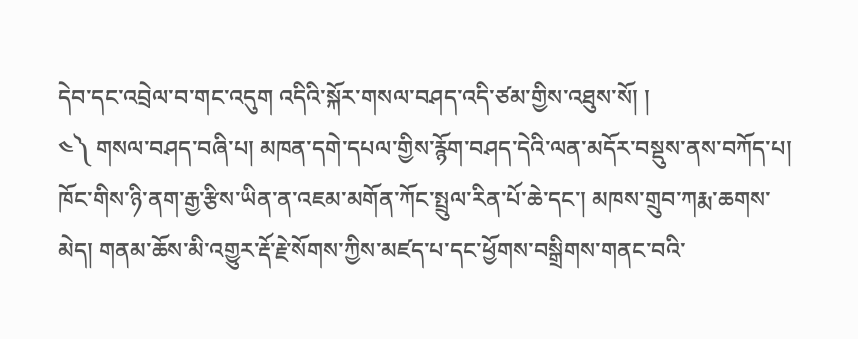དེབ་དང་འབྲེལ་བ་གང་འདུག འདིའི་སྐོར་གསལ་བཤད་འདི་ཙམ་གྱིས་འཐུས་སོ། །
༤༽ གསལ་བཤད་བཞི་པ། མཁན་དགེ་དཔལ་གྱིས་རྙོག་བཤད་དེའི་ལན་མདོར་བསྡུས་ནས་བཀོད་པ། ཁོང་གིས་ཉི་ནག་རྒྱ་རྩིས་ཡིན་ན་འཇམ་མགོན་ཀོང་སྤྲུལ་རིན་པོ་ཆེ་དང་། མཁས་གྲུབ་ཀརྨ་ཆགས་མེད། གནམ་ཆོས་མི་འགྱུར་རྡོ་རྗེ་སོགས་ཀྱིས་མཛད་པ་དང་ཕྱོགས་བསྒྲིགས་གནང་བའི་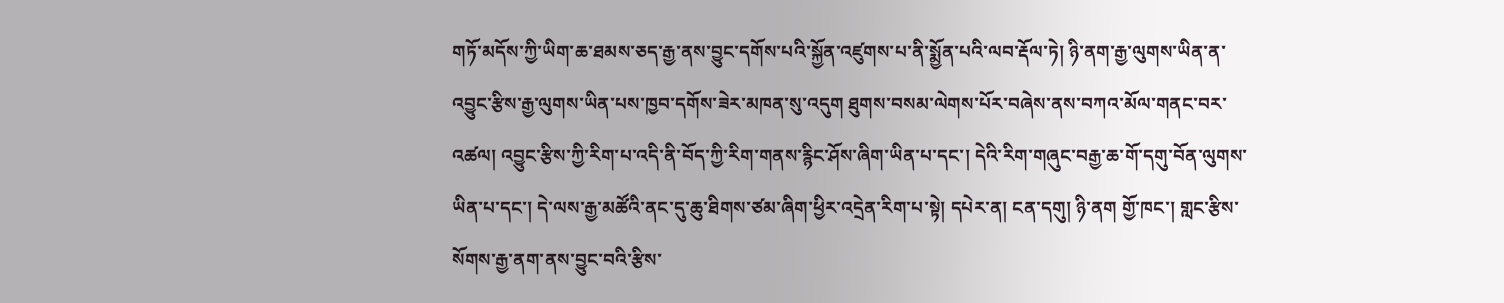གཏོ་མདོས་ཀྱི་ཡིག་ཆ་ཐམས་ཅད་རྒྱ་ནས་བྱུང་དགོས་པའི་སྐྱོན་འཛུགས་པ་ནི་སྨྱོན་པའི་ལབ་རྡོལ་ཏེ། ཉི་ནག་རྒྱ་ལུགས་ཡིན་ན་འབྱུང་རྩིས་རྒྱ་ལུགས་ཡིན་པས་ཁྱབ་དགོས་ཟེར་མཁན་སུ་འདུག ཐུགས་བསམ་ལེགས་པོར་བཞེས་ནས་བཀའ་མོལ་གནང་བར་འཚལ། འབྱུང་རྩིས་ཀྱི་རིག་པ་འདི་ནི་བོད་ཀྱི་རིག་གནས་རྙིང་ཤོས་ཞིག་ཡིན་པ་དང་། དེའི་རིག་གཞུང་བརྒྱ་ཆ་གོ་དགུ་བོན་ལུགས་ཡིན་པ་དང་། དེ་ལས་རྒྱ་མཚོའི་ནང་དུ་ཆུ་ཐིགས་ཙམ་ཞིག་ཕྱིར་འདྲེན་རིག་པ་སྟེ། དཔེར་ན། ངན་དགུ། ཉི་ནག གྱོ་ཁང་། གླང་རྩིས་སོགས་རྒྱ་ནག་ནས་བྱུང་བའི་རྩིས་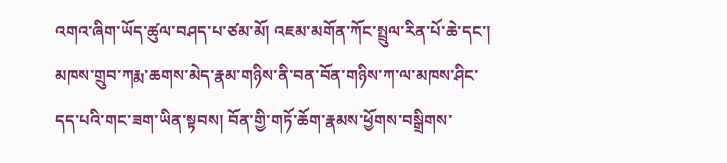འགའ་ཞིག་ཡོད་ཚུལ་བཤད་པ་ཙམ་མོ། འཇམ་མགོན་ཀོང་སྤྲུལ་རིན་པོ་ཆེ་དང་། མཁས་གྲུབ་ཀརྨ་ཆགས་མེད་རྣམ་གཉིས་ནི་བན་བོན་གཉིས་ཀ་ལ་མཁས་ཤིང་དད་པའི་གང་ཟག་ཡིན་སྟབས། བོན་གྱི་གཏོ་ཆོག་རྣམས་ཕྱོགས་བསྒྲིགས་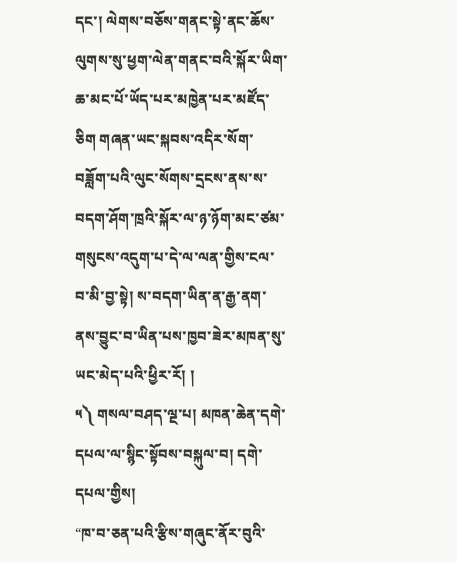དང་། ལེགས་བཅོས་གནང་སྟེ་ནང་ཆོས་ལུགས་སུ་ཕྱག་ལེན་གནང་བའི་སྐོར་ཡིག་ཆ་མང་པོ་ཡོད་པར་མཁྱེན་པར་མཛོད་ཅིག གཞན་ཡང་སྐབས་འདིར་སོག་བཟློག་པའི་ལུང་སོགས་དྲངས་ནས་ས་བདག་ཤོག་ཁྲའི་སྐོར་ལ་ཉ་ཉོག་མང་ཙམ་གསུངས་འདུག་པ་དེ་ལ་ལན་གྱིས་ངལ་བ་མི་བྱ་སྟེ། ས་བདག་ཡིན་ན་རྒྱ་ནག་ནས་བྱུང་བ་ཡིན་པས་ཁྱབ་ཟེར་མཁན་སུ་ཡང་མེད་པའི་ཕྱིར་རོ། །
༥༽ གསལ་བཤད་ལྔ་པ། མཁན་ཆེན་དགེ་དཔལ་ལ་སྙིང་སྟོབས་བསྐུལ་བ། དགེ་དཔལ་གྱིས།
“ཁ་བ་ཅན་པའི་རྩིས་གཞུང་ནོར་བུའི་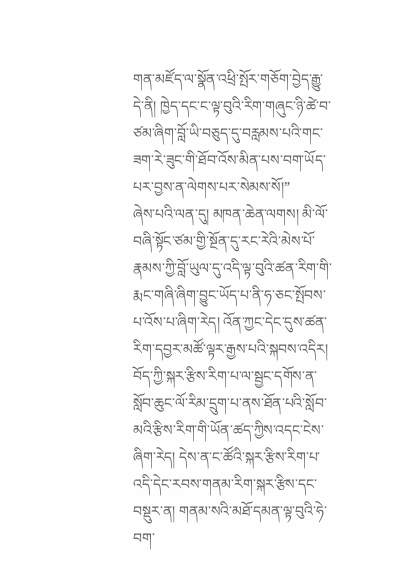གན་མཛོད་ལ་སྣོན་འཕྲི་སྤོར་གཅོག་བྱེད་རྒྱུ་དེ་ནི། ཁྱེད་དང་ང་ལྟ་བུའི་རིག་གཞུང་ཉི་ཚེ་བ་ཙམ་ཞིག་བློ་ཡི་བཅུད་དུ་བརླམས་པའི་གང་ཟག་རེ་ཟུང་གི་ཐོབ་འོས་མིན་པས་བག་ཡོད་པར་བྱས་ན་ལེགས་པར་སེམས་སོ།”
ཞེས་པའི་ལན་དུ། མཁན་ཆེན་ལགས། མི་ལོ་བཞི་སྟོང་ཙམ་གྱི་སྔོན་དུ་རང་རེའི་མེས་པོ་རྣམས་ཀྱི་བློ་ཡུལ་དུ་འདི་ལྟ་བུའི་ཚན་རིག་གི་རྨང་གཞི་ཞིག་བྱུང་ཡོད་པ་ནི་ཧ་ཅང་སྤོབས་པ་འོས་པ་ཞིག་རེད། འོན་ཀྱང་དེང་དུས་ཚན་རིག་དབྱར་མཚོ་ལྟར་རྒྱས་པའི་སྐབས་འདིར། བོད་ཀྱི་སྐར་རྩིས་རིག་པ་ལ་སྦྱང་དགོས་ན་སློབ་ཆུང་ལོ་རིམ་དྲུག་པ་ནས་ཐོན་པའི་སློབ་མའི་རྩིས་རིག་གི་ཡོན་ཚད་ཀྱིས་འདང་ངེས་ཞིག་རེད། དེས་ན་ང་ཚོའི་སྐར་རྩིས་རིག་པ་འདི་དེང་རབས་གནམ་རིག་སྐར་རྩིས་དང་བསྡུར་ན། གནམ་སའི་མཐོ་དམན་ལྟ་བུའི་ཧེ་བག་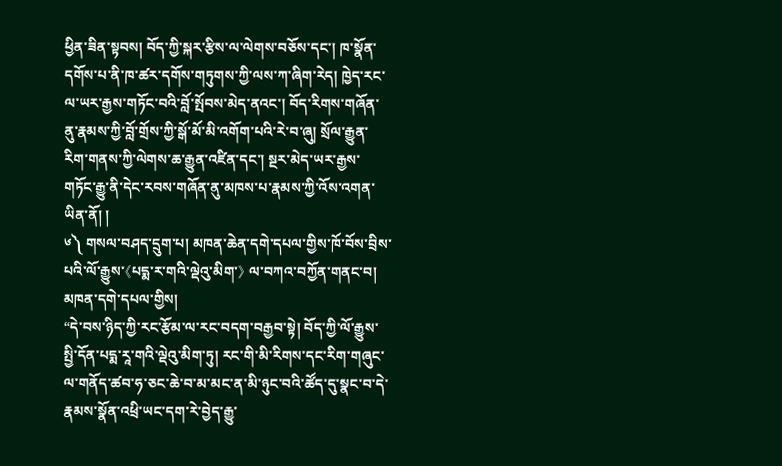ཕྱིན་ཟིན་སྟབས། བོད་ཀྱི་སྐར་རྩིས་ལ་ལེགས་བཅོས་དང་། ཁ་སྣོན་དགོས་པ་ནི་ཁ་ཚར་དགོས་གཏུགས་ཀྱི་ལས་ཀ་ཞིག་རེད། ཁྱེད་རང་ལ་ཡར་རྒྱས་གཏོང་བའི་བློ་སྤོབས་མེད་ནའང་། བོད་རིགས་གཞོན་ནུ་རྣམས་ཀྱི་བློ་གྲོས་ཀྱི་སྒོ་མོ་མི་འགོག་པའི་རེ་བ་ཞུ། སྲོལ་རྒྱུན་རིག་གནས་ཀྱི་ལེགས་ཆ་རྒྱུན་འཛིན་དང་། སྔར་མེད་ཡར་རྒྱས་གཏོང་རྒྱུ་ནི་དེང་རབས་གཞོན་ནུ་མཁས་པ་རྣམས་ཀྱི་འོས་འགན་ཡིན་ནོ། །
༦༽ གསལ་བཤད་དྲུག་པ། མཁན་ཆེན་དགེ་དཔལ་གྱིས་ཁོ་བོས་བྲིས་པའི་ལོ་རྒྱུས་《པདྨ་ར་གའི་ལྡེའུ་མིག་》 ལ་བཀའ་བཀྱོན་གནང་བ། མཁན་དགེ་དཔལ་གྱིས།
“དེ་བས་ཉིད་ཀྱི་རང་རྩོམ་ལ་རང་བདག་བརྒྱབ་སྟེ། བོད་ཀྱི་ལོ་རྒྱུས་སྤྱི་དོན་པདྨ་རཱ་གའི་ལྡེའུ་མིག་ཏུ། རང་གི་མི་རིགས་དང་རིག་གཞུང་ལ་གནོད་ཚབ་ཧ་ཅང་ཆེ་བ་མ་མང་ན་མི་ཉུང་བའི་ཚོད་དུ་སྣང་བ་དེ་རྣམས་སྣོན་འཕྲི་ཡང་དག་རེ་བྱེད་རྒྱུ་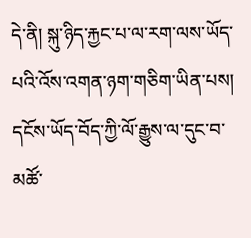དེ་ནི། སྐུ་ཉིད་རྐྱང་པ་ལ་རག་ལས་ཡོད་པའི་འོས་འགན་ཉག་གཅིག་ཡིན་པས། དངོས་ཡོད་བོད་ཀྱི་ལོ་རྒྱུས་ལ་དུང་བ་མཚོ་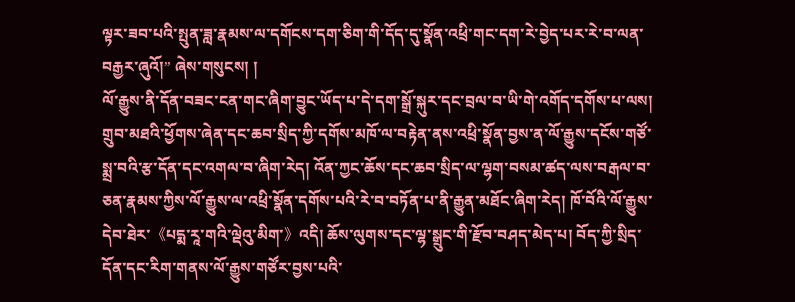ལྟར་ཟབ་པའི་སྤུན་ཟླ་རྣམས་ལ་དགོངས་དག་ཅིག་གི་དོད་དུ་སྣོན་འཕྲི་གང་དག་རེ་བྱེད་པར་རེ་བ་ལན་བརྒྱར་ཞུའོ།” ཞེས་གསུངས། །
ལོ་རྒྱུས་ནི་དོན་བཟང་ངན་གང་ཞིག་བྱུང་ཡོད་པ་དེ་དག་སྒྲོ་སྐུར་དང་བྲལ་བ་ཡི་གེ་འགོད་དགོས་པ་ལས། གྲུབ་མཐའི་ཕྱོགས་ཞེན་དང་ཆབ་སྲིད་ཀྱི་དགོས་མཁོ་ལ་བརྟེན་ནས་འཕྲི་སྣོན་བྱས་ན་ལོ་རྒྱུས་དངོས་གཙོ་སྨྲ་བའི་རྩ་དོན་དང་འགལ་བ་ཞིག་རེད། འོན་ཀྱང་ཆོས་དང་ཆབ་སྲིད་ལ་ལྷག་བསམ་ཚད་ལས་བརྒལ་བ་ཅན་རྣམས་ཀྱིས་ལོ་རྒྱུས་ལ་འཕྲི་སྣོན་དགོས་པའི་རེ་བ་བཏོན་པ་ནི་རྒྱུན་མཐོང་ཞིག་རེད། ཁོ་བོའི་ལོ་རྒྱུས་དེབ་ཐེར་《པདྨ་རཱ་གའི་ལྡེའུ་མིག་》འདི། ཆོས་ལུགས་དང་ལྷ་སྒྲུང་གི་རྫོབ་བཤད་མེད་པ། བོད་ཀྱི་སྲིད་དོན་དང་རིག་གནས་ལོ་རྒྱུས་གཙོར་བྱས་པའི་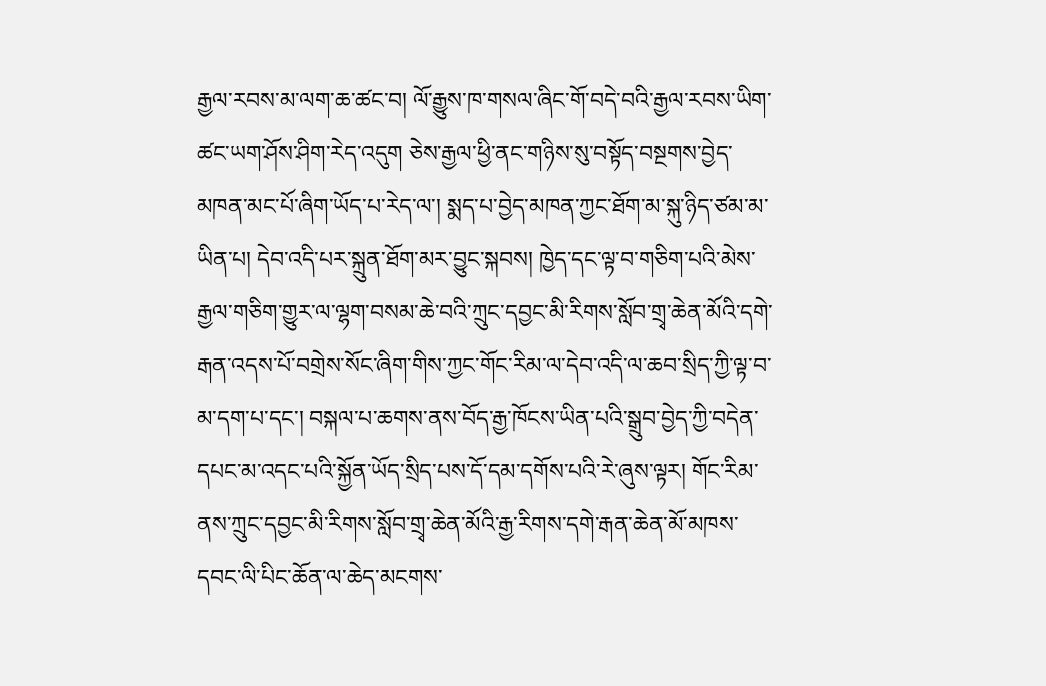རྒྱལ་རབས་མ་ལག་ཆ་ཚང་བ། ལོ་རྒྱུས་ཁ་གསལ་ཞིང་གོ་བདེ་བའི་རྒྱལ་རབས་ཡིག་ཚང་ཡག་ཤོས་ཤིག་རེད་འདུག ཅེས་རྒྱལ་ཕྱི་ནང་གཉིས་སུ་བསྟོད་བསྔགས་བྱེད་མཁན་མང་པོ་ཞིག་ཡོད་པ་རེད་ལ་། སྨད་པ་བྱེད་མཁན་ཀྱང་ཐོག་མ་སྐུ་ཉིད་ཙམ་མ་ཡིན་པ། དེབ་འདི་པར་སྐྲུན་ཐོག་མར་བྱུང་སྐབས། ཁྱེད་དང་ལྟ་བ་གཅིག་པའི་མེས་རྒྱལ་གཅིག་གྱུར་ལ་ལྷག་བསམ་ཆེ་བའི་ཀྲུང་དབྱང་མི་རིགས་སློབ་གྲྭ་ཆེན་མོའི་དགེ་རྒན་འདས་པོ་བགྲེས་སོང་ཞིག་གིས་ཀྱང་གོང་རིམ་ལ་དེབ་འདི་ལ་ཆབ་སྲིད་ཀྱི་ལྟ་བ་མ་དག་པ་དང་། བསྐལ་པ་ཆགས་ནས་བོད་རྒྱ་ཁོངས་ཡིན་པའི་སྒྲུབ་བྱེད་ཀྱི་བདེན་དཔང་མ་འདང་པའི་སྐྱོན་ཡོད་སྲིད་པས་དོ་དམ་དགོས་པའི་རེ་ཞུས་ལྟར། གོང་རིམ་ནས་ཀྲུང་དབྱང་མི་རིགས་སློབ་གྲྭ་ཆེན་མོའི་རྒྱ་རིགས་དགེ་རྒན་ཆེན་མོ་མཁས་དབང་ལི་པིང་ཆོན་ལ་ཆེད་མངགས་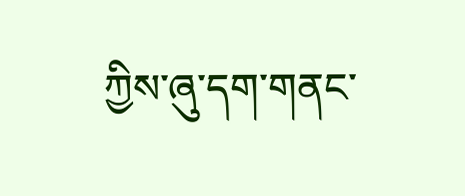ཀྱིས་ཞུ་དག་གནང་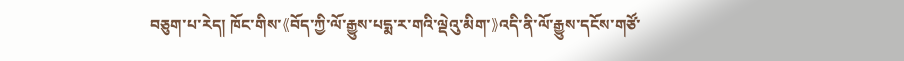བཅུག་པ་རེད། ཁོང་གིས་《བོད་ཀྱི་ལོ་རྒྱུས་པདྨ་ར་གའི་ལྡེའུ་མིག་》འདི་ནི་ལོ་རྒྱུས་དངོས་གཙོ་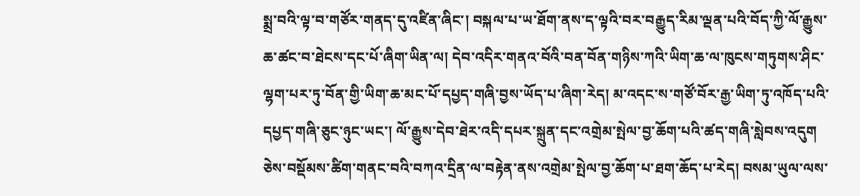སྨྲ་བའི་ལྟ་བ་གཙོར་གནད་དུ་འཛིན་ཞིང་། བསྐལ་པ་ཡ་ཐོག་ནས་ད་ལྟའི་བར་བརྒྱུད་རིམ་ལྡན་པའི་བོད་ཀྱི་ལོ་རྒྱུས་ཆ་ཚང་བ་ཐེངས་དང་པོ་ཞིག་ཡིན་ལ། དེབ་འདིར་གནའ་བོའི་བན་བོན་གཉིས་ཀའི་ཡིག་ཆ་ལ་ཁུངས་གཏུགས་ཤིང་ལྷག་པར་ཏུ་བོན་གྱི་ཡིག་ཆ་མང་པོ་དཔྱད་གཞི་བྱས་ཡོད་པ་ཞིག་རེད། མ་འདང་ས་གཙོ་བོར་རྒྱ་ཡིག་ཏུ་འཁོད་པའི་དཔྱད་གཞི་ཅུང་ཉུང་ཡང་། ལོ་རྒྱུས་དེབ་ཐེར་འདི་དཔར་སྐྲུན་དང་འགྲེམ་སྤེལ་བྱ་ཆོག་པའི་ཚད་གཞི་སླེབས་འདུག ཅེས་བསྡོམས་ཚིག་གནང་བའི་བཀའ་དྲིན་ལ་བརྟེན་ནས་འགྲེམ་སྤེལ་བྱ་ཆོག་པ་ཐག་ཆོད་པ་རེད། བསམ་ཡུལ་ལས་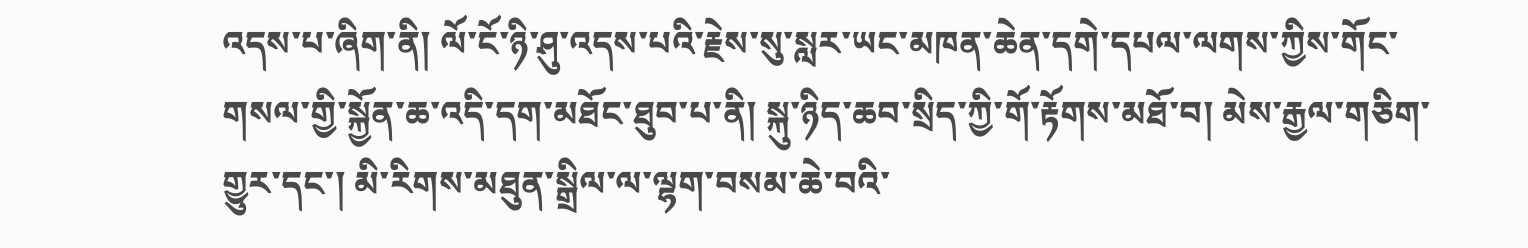འདས་པ་ཞིག་ནི། ལོ་ངོ་ཉི་ཤུ་འདས་པའི་རྗེས་སུ་སླར་ཡང་མཁན་ཆེན་དགེ་དཔལ་ལགས་ཀྱིས་གོང་གསལ་གྱི་སྐྱོན་ཆ་འདི་དག་མཐོང་ཐུབ་པ་ནི། སྐུ་ཉིད་ཆབ་སྲིད་ཀྱི་གོ་རྟོགས་མཐོ་བ། མེས་རྒྱལ་གཅིག་གྱུར་དང་། མི་རིགས་མཐུན་སྒྲིལ་ལ་ལྷག་བསམ་ཆེ་བའི་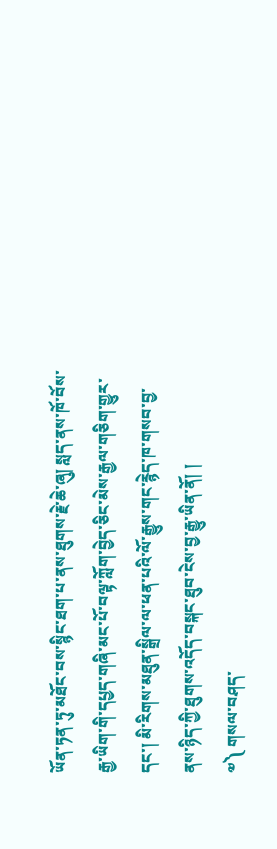ཡོན་ཏན་ཏུ་མཐོང་བས་སྙིང་ཐག་པ་ནས་ཐུགས་རྗེ་ཆེ་ཞུ། སླད་ནས་ཁོ་བོས་རྒྱ་ཡིག་གི་དཔྱད་གཞི་མང་པོ་བལྟ་ཀློག་བྱེད་ཅིང་མེས་རྒྱལ་གཅིག་གྱུར་དང་། མི་རིགས་མཐུན་སྒྲིལ་ལ་ཕན་པའི་ལོ་རྒྱུས་གང་རྙེད་ཁ་གསབ་བྱ་ནས་ཉིད་ཀྱི་ཐུགས་འདོད་བསྐང་ཐུབ་ངེས་བྱ་རྒྱུ་ཡིན་ནོ། །
༧༽ གསལ་བཤད་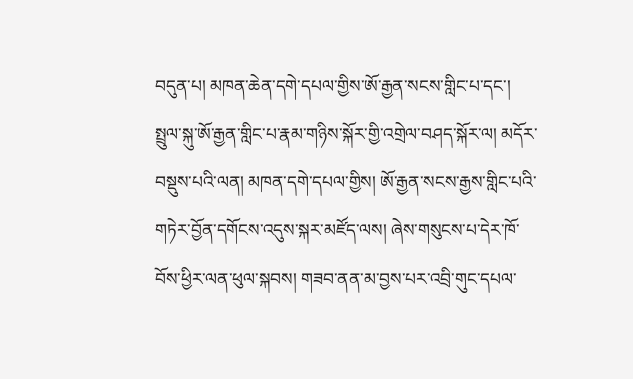བདུན་པ། མཁན་ཆེན་དགེ་དཔལ་གྱིས་ཨོ་རྒྱན་སངས་གླིང་པ་དང་། སྤྲུལ་སྐུ་ཨོ་རྒྱན་གླིང་པ་རྣམ་གཉིས་སྐོར་གྱི་འགྲེལ་བཤད་སྐོར་ལ། མདོར་བསྡུས་པའི་ལན། མཁན་དགེ་དཔལ་གྱིས། ཨོ་རྒྱན་སངས་རྒྱས་གླིང་པའི་གཏེར་བྱོན་དགོངས་འདུས་སྐར་མཛོད་ལས། ཞེས་གསུངས་པ་དེར་ཁོ་བོས་ཕྱིར་ལན་ཕུལ་སྐབས། གཟབ་ནན་མ་བྱས་པར་འབྲི་གུང་དཔལ་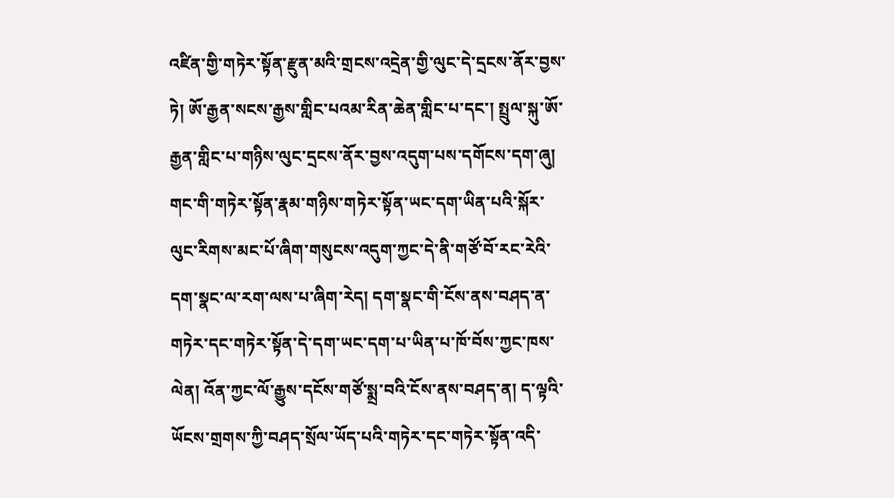འཛིན་གྱི་གཏེར་སྟོན་རྫུན་མའི་གྲངས་འདྲེན་གྱི་ལུང་དེ་དྲངས་ནོར་བྱས་ཏེ། ཨོ་རྒྱན་སངས་རྒྱས་གླིང་པའམ་རིན་ཆེན་གླིང་པ་དང་། སྤྲུལ་སྐུ་ཨོ་རྒྱན་གླིང་པ་གཉིས་ལུང་དྲངས་ནོར་བྱས་འདུག་པས་དགོངས་དག་ཞུ། གང་གི་གཏེར་སྟོན་རྣམ་གཉིས་གཏེར་སྟོན་ཡང་དག་ཡིན་པའི་སྐོར་ལུང་རིགས་མང་པོ་ཞིག་གསུངས་འདུག་ཀྱང་དེ་ནི་གཙོ་བོ་རང་རེའི་དག་སྣང་ལ་རག་ལས་པ་ཞིག་རེད། དག་སྣང་གི་ངོས་ནས་བཤད་ན་གཏེར་དང་གཏེར་སྟོན་དེ་དག་ཡང་དག་པ་ཡིན་པ་ཁོ་བོས་ཀྱང་ཁས་ལེན། འོན་ཀྱང་ལོ་རྒྱུས་དངོས་གཙོ་སྨྲ་བའི་ངོས་ནས་བཤད་ན། ད་ལྟའི་ཡོངས་གྲགས་ཀྱི་བཤད་སྲོལ་ཡོད་པའི་གཏེར་དང་གཏེར་སྟོན་འདི་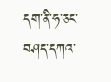དག་ནི་ཧ་ཅང་བཤད་དཀའ་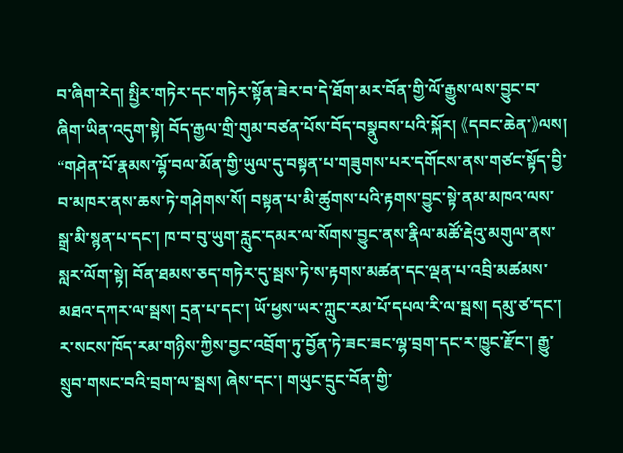བ་ཞིག་རེད། སྤྱིར་གཏེར་དང་གཏེར་སྟོན་ཟེར་བ་དེ་ཐོག་མར་བོན་གྱི་ལོ་རྒྱུས་ལས་བྱུང་བ་ཞིག་ཡིན་འདུག་སྟེ། བོད་རྒྱལ་གྲི་གུམ་བཙན་པོས་བོད་བསྣུབས་པའི་སྐོར། 《དབང་ཆེན་》ལས། “གཤེན་པོ་རྣམས་ལྷོ་བལ་མོན་གྱི་ཡུལ་དུ་བསྟན་པ་གཟུགས་པར་དགོངས་ནས་གཙང་སྟོད་བྱི་བ་མཁར་ནས་ཆས་ཏེ་གཤེགས་སོ། བསྟན་པ་མི་ཚུགས་པའི་རྟགས་བྱུང་སྟེ་ནམ་མཁའ་ལས་སྒྲ་མི་སྙན་པ་དང་། ཁ་བ་བུ་ཡུག་རླུང་དམར་ལ་སོགས་བྱུང་ནས་རྣིལ་མཚོ་རྡེའུ་མགུལ་ནས་སླར་ལོག་སྟེ། བོན་ཐམས་ཅད་གཏེར་དུ་སྦས་ཏེ་ས་རྟགས་མཚན་དང་ལྡན་པ་འབྲི་མཚམས་མཐའ་དཀར་ལ་སྦས། དྲན་པ་དང་། ཡོ་ཕྱས་ཡར་ཀླུང་རམ་པོ་དཔལ་རི་ལ་སྦས། དམུ་ཙ་དང་། ར་སངས་ཁོད་རམ་གཉིས་ཀྱིས་བྱང་འབྲོག་ཏུ་བྱོན་ཏེ་ཟང་ཟང་ལྷ་བྲག་དང་ར་ཁྱུང་རྫོང་། རྒྱུ་སྲུབ་གསང་བའི་བྲག་ལ་སྦས། ཞེས་དང་། གཡུང་དྲུང་བོན་གྱི་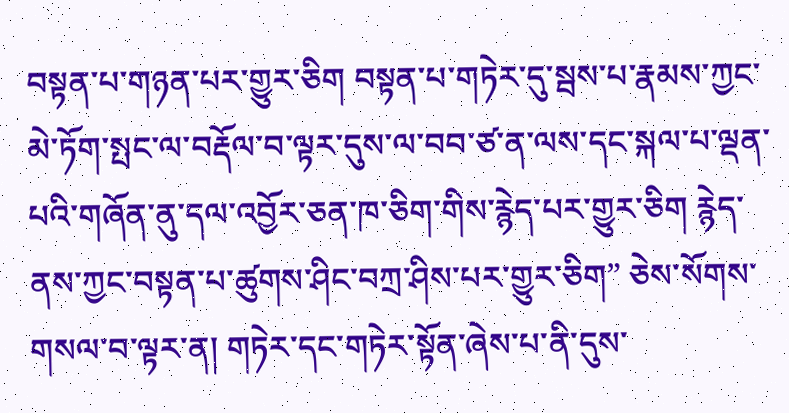བསྟན་པ་གཉན་པར་གྱུར་ཅིག བསྟན་པ་གཏེར་དུ་སྦས་པ་རྣམས་ཀྱང་མེ་ཏོག་སྤང་ལ་བརྡོལ་བ་ལྟར་དུས་ལ་བབ་ཙ་ན་ལས་དང་སྐལ་པ་ལྡན་པའི་གཞོན་ནུ་དལ་འབྱོར་ཅན་ཁ་ཅིག་གིས་རྙེད་པར་གྱུར་ཅིག རྙེད་ནས་ཀྱང་བསྟན་པ་ཚུགས་ཤིང་བཀྲ་ཤིས་པར་གྱུར་ཅིག” ཅེས་སོགས་གསལ་བ་ལྟར་ན། གཏེར་དང་གཏེར་སྟོན་ཞེས་པ་ནི་དུས་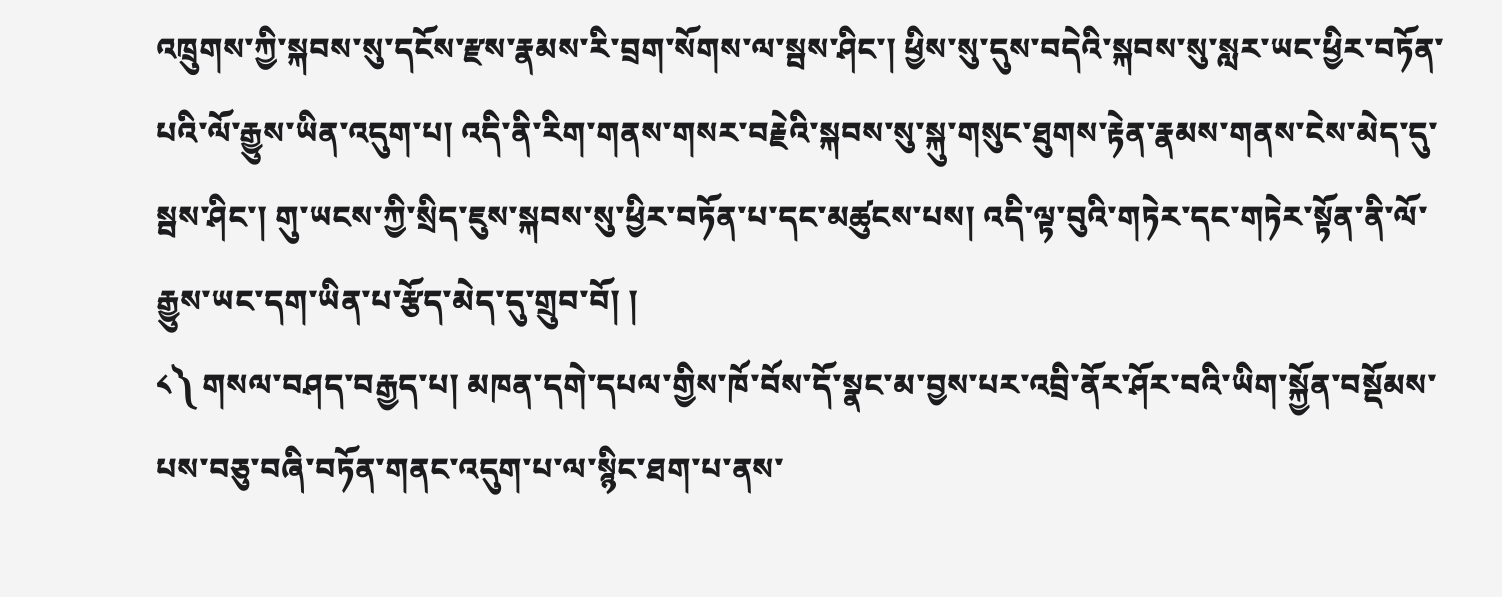འཁྲུགས་ཀྱི་སྐབས་སུ་དངོས་རྫས་རྣམས་རི་བྲག་སོགས་ལ་སྦས་ཤིང་། ཕྱིས་སུ་དུས་བདེའི་སྐབས་སུ་སླར་ཡང་ཕྱིར་བཏོན་པའི་ལོ་རྒྱུས་ཡིན་འདུག་པ། འདི་ནི་རིག་གནས་གསར་བརྗེའི་སྐབས་སུ་སྐུ་གསུང་ཐུགས་རྟེན་རྣམས་གནས་ངེས་མེད་དུ་སྦས་ཤིང་། གུ་ཡངས་ཀྱི་སྲིད་ཇུས་སྐབས་སུ་ཕྱིར་བཏོན་པ་དང་མཚུངས་པས། འདི་ལྟ་བུའི་གཏེར་དང་གཏེར་སྟོན་ནི་ལོ་རྒྱུས་ཡང་དག་ཡིན་པ་རྩོད་མེད་དུ་གྲུབ་བོ། །
༨༽ གསལ་བཤད་བརྒྱད་པ། མཁན་དགེ་དཔལ་གྱིས་ཁོ་བོས་དོ་སྣང་མ་བྱས་པར་འབྲི་ནོར་ཤོར་བའི་ཡིག་སྐྱོན་བསྡོམས་པས་བཅུ་བཞི་བཏོན་གནང་འདུག་པ་ལ་སྙིང་ཐག་པ་ནས་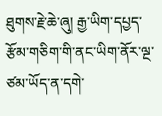ཐུགས་རྗེ་ཆེ་ཞུ། རྒྱ་ཡིག་དཔྱད་རྩོམ་གཅིག་གི་ནང་ཡིག་ནོར་ལྔ་ཙམ་ཡོད་ན་དགེ་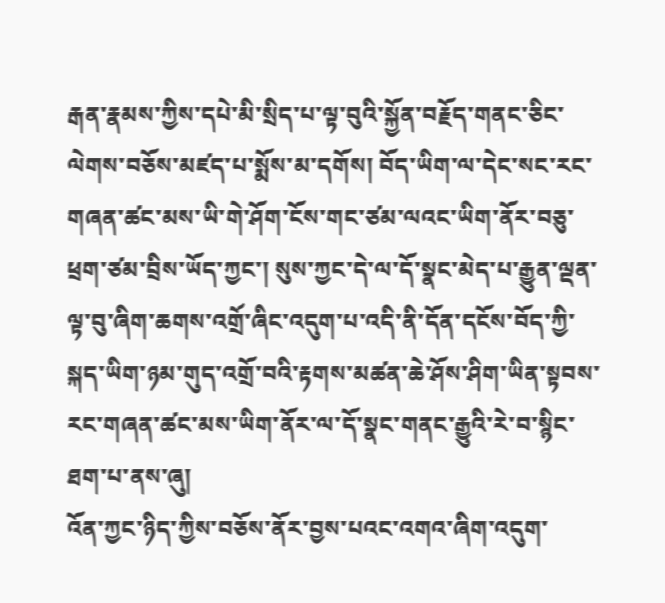རྒན་རྣམས་ཀྱིས་དཔེ་མི་སྲིད་པ་ལྟ་བུའི་སྐྱོན་བརྗོད་གནང་ཅིང་ལེགས་བཅོས་མཛད་པ་སྨོས་མ་དགོས། བོད་ཡིག་ལ་དེང་སང་རང་གཞན་ཚང་མས་ཡི་གེ་ཤོག་ངོས་གང་ཙམ་ལའང་ཡིག་ནོར་བཅུ་ཕྲག་ཙམ་བྲིས་ཡོད་ཀྱང་། སུས་ཀྱང་དེ་ལ་དོ་སྣང་མེད་པ་རྒྱུན་ལྡན་ལྟ་བུ་ཞིག་ཆགས་འགྲོ་ཞིང་འདུག་པ་འདི་ནི་དོན་དངོས་བོད་ཀྱི་སྐད་ཡིག་ཉམ་གུད་འགྲོ་བའི་རྟགས་མཚན་ཆེ་ཤོས་ཤིག་ཡིན་སྟབས་རང་གཞན་ཚང་མས་ཡིག་ནོར་ལ་དོ་སྣང་གནང་རྒྱུའི་རེ་བ་སྙིང་ཐག་པ་ནས་ཞུ།
འོན་ཀྱང་ཉིད་ཀྱིས་བཅོས་ནོར་བྱས་པའང་འགའ་ཞིག་འདུག་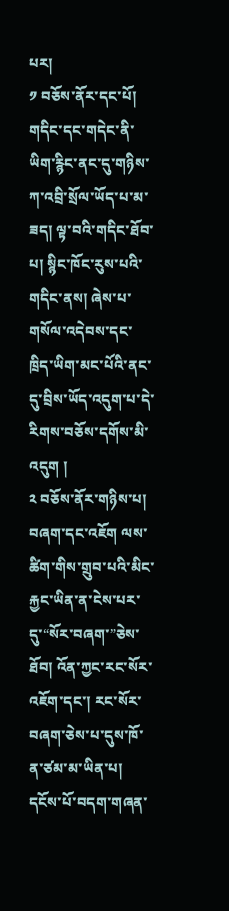པར།
༡ བཅོས་ནོར་དང་པོ། གདིང་དང་གདེང་ནི་ཡིག་རྙིང་ནང་དུ་གཉིས་ཀ་འབྲི་སྲོལ་ཡོད་པ་མ་ཟད། ལྟ་བའི་གདིང་ཐོབ་པ། སྙིང་ཁོང་རུས་པའི་གདིང་ནས། ཞེས་པ་གསོལ་འདེབས་དང་ཁྲིད་ཡིག་མང་པོའི་ནང་དུ་བྲིས་ཡོད་འདུག་པ་དེ་རིགས་བཅོས་དགོས་མི་འདུག །
༢ བཅོས་ནོར་གཉིས་པ། བཞག་དང་འཇོག ལས་ཚིག་གིས་གྲུབ་པའི་མིང་རྐྱང་ཡིན་ན་ངེས་པར་དུ་“སོར་བཞག་”ཅེས་ཐོབ། འོན་ཀྱང་རང་སོར་འཇོག་དང་། རང་སོར་བཞག་ཅེས་པ་དུས་ཁོ་ན་ཙམ་མ་ཡིན་པ། དངོས་པོ་བདག་གཞན་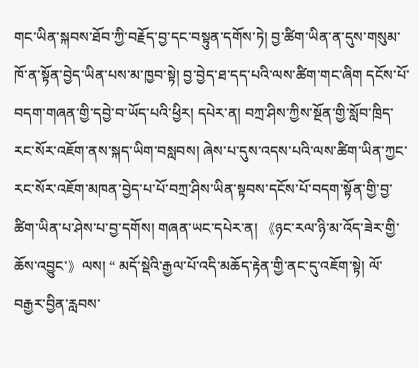གང་ཡིན་སྐབས་ཐོབ་ཀྱི་བརྗོད་བྱ་དང་བསྟུན་དགོས་ཏེ། བྱ་ཚིག་ཡིན་ན་དུས་གསུམ་ཁོ་ན་སྟོན་བྱེད་ཡིན་པས་མ་ཁྱབ་སྟེ། བྱ་བྱེད་ཐ་དད་པའི་ལས་ཚིག་གང་ཞིག དངོས་པོ་བདག་གཞན་གྱི་དབྱེ་བ་ཡོད་པའི་ཕྱིར། དཔེར་ན། བཀྲ་ཤིས་ཀྱིས་སྔོན་གྱི་སློབ་ཁྲིད་རང་སོར་འཇོག་ནས་སྐད་ཡིག་བསླབས། ཞེས་པ་དུས་འདས་པའི་ལས་ཚིག་ཡིན་ཀྱང་རང་སོར་འཇོག་མཁན་བྱེད་པ་པོ་བཀྲ་ཤིས་ཡིན་སྟབས་དངོས་པོ་བདག་སྟོན་གྱི་བྱ་ཚིག་ཡིན་པ་ཤེས་པ་བྱ་དགོས། གཞན་ཡང་དཔེར་ན། 《ཉང་རལ་ཉི་མ་འོད་ཟེར་གྱི་ཆོས་འབྱུང་》ལས། “ མདོ་སྡེའི་རྒྱལ་པོ་འདི་མཆོད་རྟེན་གྱི་ནང་དུ་འཇོག་སྟེ། ལོ་བརྒྱར་བྱིན་རླབས་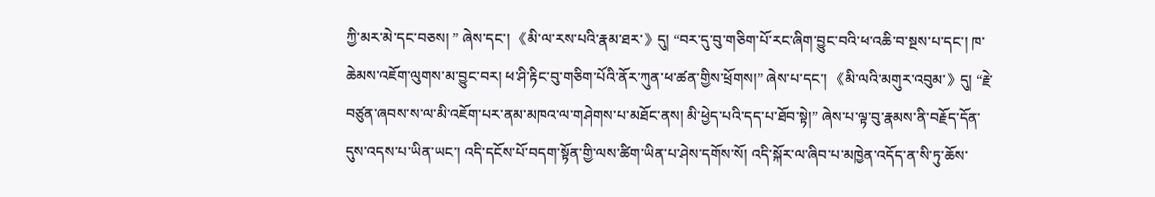ཀྱི་མར་མེ་དང་བཅས། ” ཞེས་དང་། 《མི་ལ་རས་པའི་རྣམ་ཐར་》དུ། “བར་དུ་བུ་གཅིག་པོ་རང་ཞིག་བྱུང་བའི་ཕ་འཆི་བ་སྔས་པ་དང་། ཁ་ཆེམས་འཇོག་ལུགས་མ་བྱུང་བར། ཕ་ཤི་རྟིང་བུ་གཅིག་པོའི་ནོར་ཀུན་ཕ་ཚན་གྱིས་ཕྲོགས།” ཞེས་པ་དང་། 《མི་ལའི་མགུར་འབུམ་》དུ། “རྗེ་བཙུན་ཞབས་ས་ལ་མི་འཇོག་པར་ནམ་མཁའ་ལ་གཤེགས་པ་མཐོང་ནས། མི་ཕྱེད་པའི་དད་པ་ཐོབ་སྟེ།” ཞེས་པ་ལྟ་བུ་རྣམས་ནི་བརྗོད་དོན་དུས་འདས་པ་ཡིན་ཡང་། འདི་དངོས་པོ་བདག་སྟོན་གྱི་ལས་ཚིག་ཡིན་པ་ཤེས་དགོས་སོ། འདི་སྐོར་ལ་ཞིབ་པ་མཁྱེན་འདོད་ན་སི་ཏུ་ཆོས་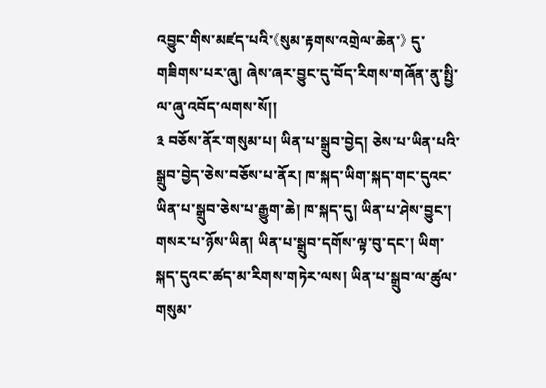འབྱུང་གིས་མཛད་པའི་《སུམ་རྟགས་འགྲེལ་ཆེན་》 དུ་གཟིགས་པར་ཞུ། ཞེས་ཞར་བྱུང་དུ་བོད་རིགས་གཞོན་ནུ་སྤྱི་ལ་ཞུ་འབོད་ལགས་སོ།།
༣ བཅོས་ནོར་གསུམ་པ། ཡིན་པ་སྒྲུབ་བྱེད། ཅེས་པ་ཡིན་པའི་སྒྲུབ་བྱེད་ཅེས་བཅོས་པ་ནོར། ཁ་སྐད་ཡིག་སྐད་གང་དུའང་ཡིན་པ་སྒྲུབ་ཅེས་པ་རྒྱུག་ཆེ། ཁ་སྐད་དུ། ཡིན་པ་ཤེས་བྱུང་། གསར་པ་ཉོས་ཡིན། ཡིན་པ་སྒྲུབ་དགོས་ལྟ་བུ་དང་། ཡིག་སྐད་དུའང་ཚད་མ་རིགས་གཏེར་ལས། ཡིན་པ་སྒྲུབ་ལ་ཚུལ་གསུམ་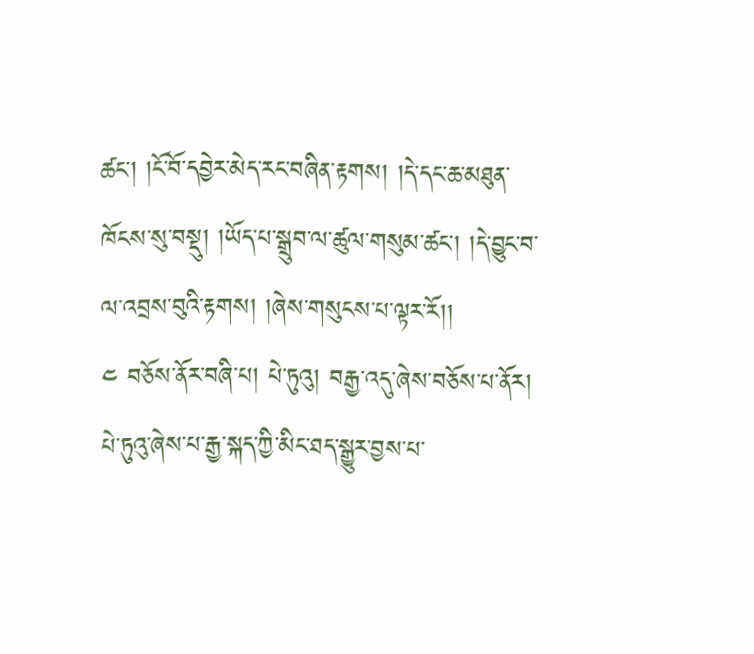ཚང་། །ངོ་བོ་དབྱེར་མེད་རང་བཞིན་རྟགས། །དེ་དང་ཆ་མཐུན་ཁོངས་སུ་བསྡུ། །ཡོད་པ་སྒྲུབ་ལ་ཚུལ་གསུམ་ཚང་། །དེ་བྱུང་བ་ལ་འབྲས་བུའི་རྟགས། །ཞེས་གསུངས་པ་ལྟར་རོ།།
༤ བཅོས་ནོར་བཞི་པ། པེ་ཏུའུ། བརྒྱ་འདུ་ཞེས་བཅོས་པ་ནོར། པེ་ཏུའུ་ཞེས་པ་རྒྱ་སྐད་ཀྱི་མིང་ཐད་སྒྱུར་བྱས་པ་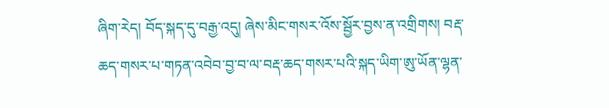ཞིག་རེད། བོད་སྐད་དུ་བརྒྱ་འདུ། ཞེས་མིང་གསར་འོས་སྦྱོར་བྱས་ན་འགྲིགས། བརྡ་ཆད་གསར་པ་གཏན་འབེབ་བྱ་བ་ལ་བརྡ་ཆད་གསར་པའི་སྐད་ཡིག་ཨུ་ཡོན་ལྷན་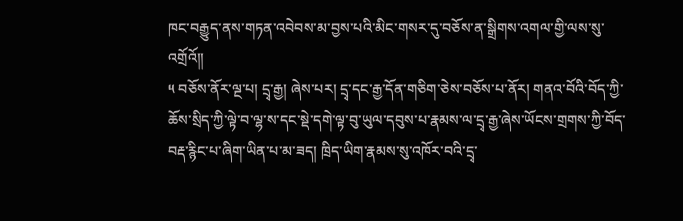ཁང་བརྒྱུད་ནས་གཏན་འབེབས་མ་བྱས་པའི་མིང་གསར་དུ་བཅོས་ན་སྒྲིགས་འགལ་གྱི་ལས་སུ་འགྲོའོ།།
༥ བཅོས་ནོར་ལྔ་པ། དྲྭ་རྒྱ། ཞེས་པར། དྲྭ་དང་རྒྱ་དོན་གཅིག་ཅེས་བཅོས་པ་ནོར། གནའ་བོའི་བོད་ཀྱི་ཆོས་སྲིད་ཀྱི་ལྟེ་བ་ལྷ་ས་དང་སྡེ་དགེ་ལྟ་བུ་ཡུལ་དབུས་པ་རྣམས་ལ་དྲྭ་རྒྱ་ཞེས་ཡོངས་གྲགས་ཀྱི་བོད་བརྡ་རྙིང་པ་ཞིག་ཡིན་པ་མ་ཟད། ཁྲིད་ཡིག་རྣམས་སུ་འཁོར་བའི་དྲྭ་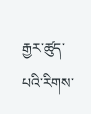རྒྱར་ཚུད་པའི་རིགས་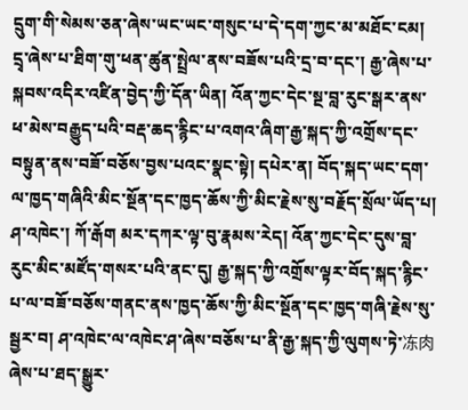དྲུག་གི་སེམས་ཅན་ཞེས་ཡང་ཡང་གསུང་པ་དེ་དག་ཀྱང་མ་མཐོང་ངམ། དྲྭ་ཞེས་པ་ཐིག་གུ་ཕན་ཚུན་སྤྲེལ་ནས་བཟོས་པའི་དྲ་བ་དང་། རྒྱ་ཞེས་པ་སྐབས་འདིར་འཛིན་བྱེད་ཀྱི་དོན་ཡིན། འོན་ཀྱང་དེང་སྔ་བླ་རུང་སྒར་ནས་ཕ་མེས་བརྒྱུད་པའི་བརྡ་ཆད་རྙིང་པ་འགའ་ཞིག་རྒྱ་སྐད་ཀྱི་འགྲོས་དང་བསྟུན་ནས་བཟོ་བཅོས་བྱས་པའང་སྣང་སྟེ། དཔེར་ན། བོད་སྐད་ཡང་དག་ལ་ཁྱད་གཞིའི་མིང་སྔོན་དང་ཁྱད་ཆོས་ཀྱི་མིང་རྗེས་སུ་བརྗོད་སྲོལ་ཡོད་པ། ཤ་འཁེང་། ཀོ་རྒོག མར་དཀར་ལྟ་བུ་རྣམས་རེད། འོན་ཀྱང་དེང་དུས་བླ་རུང་མིང་མཛོད་གསར་པའི་ནང་དུ། རྒྱ་སྐད་ཀྱི་འགྲོས་ལྟར་བོད་སྐད་རྙིང་པ་ལ་བཟོ་བཅོས་གནང་ནས་ཁྱད་ཆོས་ཀྱི་མིང་སྔོན་དང་ཁྱད་གཞི་རྗེས་སུ་སྦྱར་བ། ཤ་འཁེང་ལ་འཁེང་ཤ་ཞེས་བཅོས་པ་ནི་རྒྱ་སྐད་ཀྱི་ལུགས་ཏེ་冻肉 ཞེས་པ་ཐད་སྒྱུར་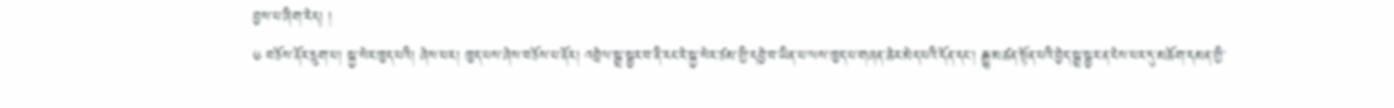བྱས་པ་ཞིག་རེད། །
༦ བཅོས་ནོར་དྲུག་པ། སྐྱ་སེར་ཁྱད་པའི། ཞེས་པར། ཁྱད་པས་ཞེས་བཅོས་པ་ནོར། འབྲེལ་སྒྲ་སྦྱར་བ་ནི་རང་རེ་སྐྱ་སེར་ཙམ་གྱི་དབྱེ་བ་ཡིན་པ་ལས་ཁྱད་པ་གཞན་ཆེར་མེད་པའི་དོན་དང་། རྒྱུ་མཚན་སྟོན་པའི་བྱེད་སྒྲ་སྦྱར་ན་ངེས་པར་དུ་མཆོག་དམན་གྱི་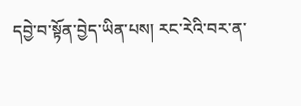དབྱེ་བ་སྟོན་བྱེད་ཡིན་པས། རང་རེའི་བར་ན་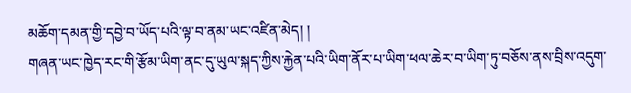མཆོག་དམན་གྱི་དབྱེ་བ་ཡོད་པའི་ལྟ་བ་ནམ་ཡང་འཛིན་མེད། །
གཞན་ཡང་ཁྱེད་རང་གི་རྩོམ་ཡིག་ནང་དུ་ཡུལ་སྐད་ཀྱིས་རྐྱེན་པའི་ཡིག་ནོར་པ་ཡིག་ཕལ་ཆེར་བ་ཡིག་ཏུ་བཅོས་ནས་བྲིས་འདུག་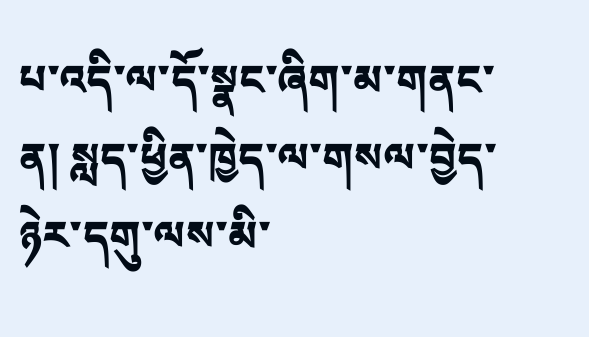པ་འདི་ལ་དོ་སྣང་ཞིག་མ་གནང་ན། སླད་ཕྱིན་ཁྱེད་ལ་གསལ་བྱེད་ཉེར་དགུ་ལས་མི་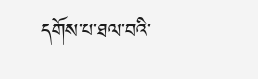དགོས་པ་ཐལ་བའི་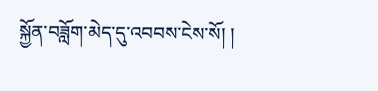སྐྱོན་བཟློག་མེད་དུ་འབབས་ངེས་སོ། །